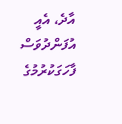އާދެ، އެއީ އުފަންދުވަސް ފާހަގަކުރުމުގެ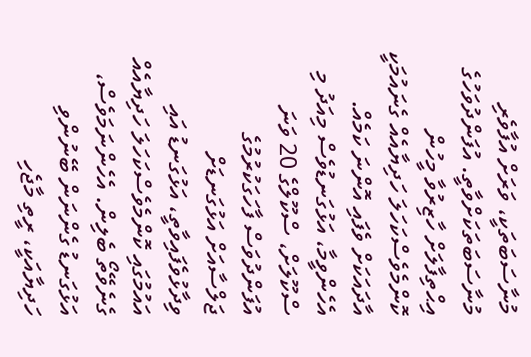މުނާސަބަތަކީ، ވަރަށް އުފާވެރި މުނާސަބަތަކަށްވާތީ. އުފަންދުވަހުގެ އިޙްތިފާލަށް ހާޒިރުވާ މީހުން ކޮންމެވެސްކަހަލަ ހަދިޔާއެއް ގެނައުމަކީ އާދައަކަށް ވެފައި އޮންނަ ކަމެއް. އެހެންވީމާ، އަޅުގަނޑުވެސް މިއަދު މި ސްކޫލަށް، ސްކޫލްގެ 20 ވަނަ އުފަންދުވަސް ފާހަގަކުރުމުގެ ޖަލްސާއަށް އަޅުގަނޑަށް ވިދާޅުވެފައިވާތީ، އަޅުގަނޑު އައި އައުމުގައި ކޮންމެވެސްކަހަލަ ހަދިޔާއެއް ގެނެވޭތޯ ބެލިން. އެހެންނަމަވެސް، އަޅުގަނޑު ގެންނަން ބޭނުންވި ހަދިޔާއަކީ، ރީތި މާޖެހި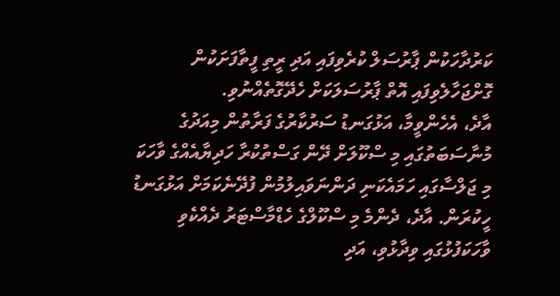ކަރުދާހަކުން ޕާރުސަލް ކުރެވިފައި އަދި ރީތި ފީތާފަށަކުން ގޮށްޖަހާލެވިފައި އޮތް ޕާރުސަލަކަށް ހެދޭގޮތެއްނުވި.
އާދެ، އެހެންވީމާ، އަޅުގަނޑު ސަރުކާރުގެ ފަރާތުން މިއަދުގެ މުނާސަބަތުގައި މި ސްކޫލަށް ދޭން ގަސްތުކުރާ ހަދިޔާއެއްގެ ވާހަކަ މި ޖަލްސާގައި ހަމައެކަނި ދަންނަވައިލުމުން ފުދޭނެކަމަށް އަޅުގަނޑު ހީކުރަން. އާދެ، ދެންމެ މި ސްކޫލްގެ ހެޑްމާސްޓަރު ދެއްކެވި ވާހަކަފުޅުގައި ވިދާޅުވި، އަދި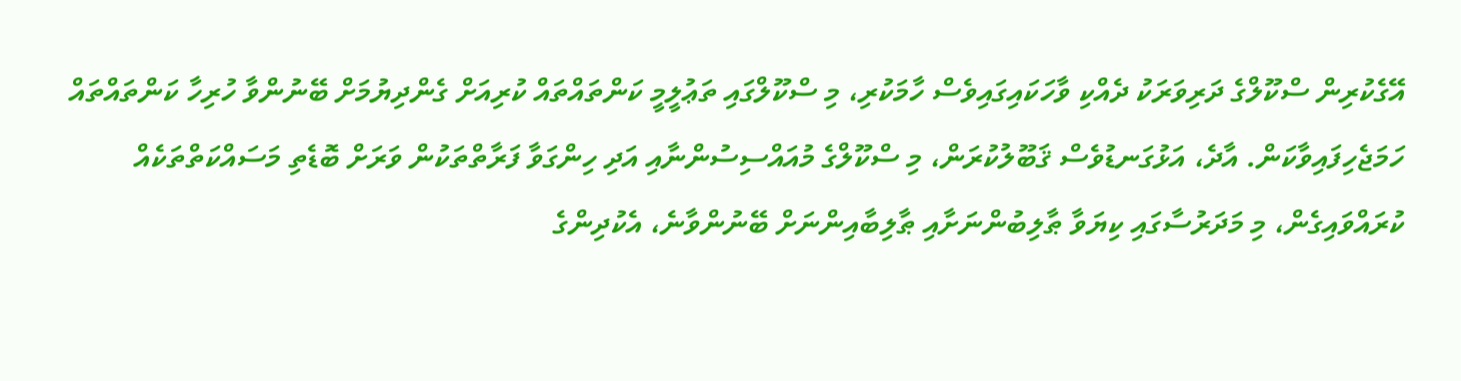އޭގެކުރިން ސްކޫލްގެ ދަރިވަރަކު ދެއްކި ވާހަކައިގައިވެސް ހާމަކުރި، މި ސްކޫލްގައި ތަޢުލީމީ ކަންތައްތައް ކުރިއަށް ގެންދިޔުމަށް ބޭނުންވާ ހުރިހާ ކަންތައްތައް ހަމަޖެހިފައިވާކަން. އާދެ، އަޅުގަނޑުވެސް ޤަބޫލުކުރަން، މި ސްކޫލްގެ މުއައްސިސުންނާއި އަދި ހިންގަވާ ފަރާތްތަކުން ވަރަށް ބޮޑެތި މަސައްކަތްތަކެއް ކުރައްވައިގެން، މި މަދަރުސާގައި ކިޔަވާ ޠާލިބުންނަށާއި ޠާލިބާއިންނަށް ބޭނުންވާނެ، އެކުދިންގެ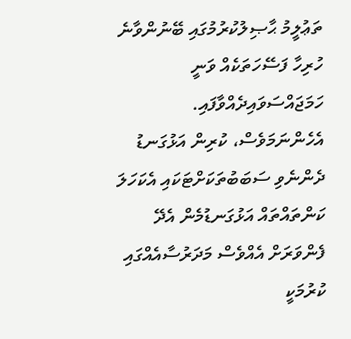ތަޢުލީމު ޙާޞިލުކުރުމުގައި ބޭނުންވާނެ ހުރިހާ ފަސޭހަތަކެއް ވަނީ ހަމަޖައްސަވައިދެއްވާފައި. އެހެންނަމަވެސް، ކުރިން އަޅުގަނޑު ދެންނެވި ސަބަބުތަކަށްޓަކައި އެކަހަލަ ކަންތައްތައް އަޅުގަނޑުމެން އެދޭ ފެންވަރަށް އެއްވެސް މަދަރުސާއެއްގައި ކުރުމަކީ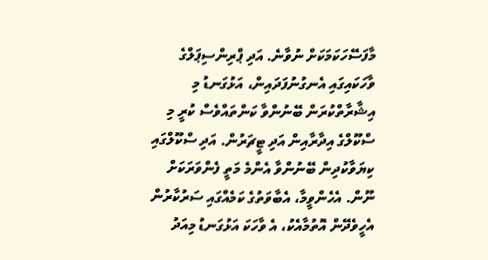މާފަސޭހަކަމަކަށް ނުވާނެ. އަދި ޕްރިންސިޕަލްގެ ވާހަކައިގައި އެނގުނުފަދައިން، އަޅުގަނޑު މި އިޝާރާތްކުރަން ބޭނުންވާ ކަންތައްވެސް ކުރީ މި ސްކޫލްގެ އިދާރާއިން އަދި ޓީޗަރުން. އަދި ސްކޫލްގައި ކިޔަވާކުދިން ބޭނުންވާ އެންމެ މަތީ ފެންވަރަކަށް ނޫން. އެހެންވީމާ، އެބާވަތުގެ ކަމެއްގައި ސަރުކާރުން އެހީވެދޭން އޮތުމާއެކު، އެ ވާހަކަ އަޅުގަނޑު މިއަދު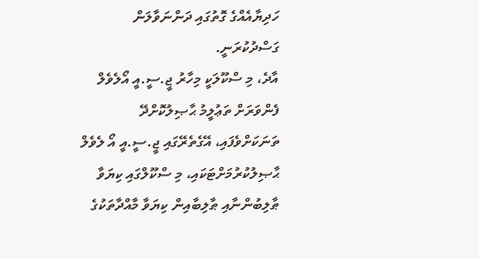ހަދިޔާއެއްގެ ގޮތުގައި ދަންނަވާލަން ގަސްދުކުރަނީ.
އާދެ، މި ސްކޫލަކީ މިހާރު ޖީ.ސީ.އީ އޯލެވެލް ފެންވަރަށް ތަޢުލީމު ޙާޞިލުކޮށްދޭ ތަނަކަށްވެފައި، އޭގެތެރޭގައި ޖީ.ސީ.އީ އޯ ލެވެލް ޙާޞިލުކުރުމަށްޓަކައި، މި ސްކޫލްގައި ކިޔަވާ ޠާލިބުންނާއި ޠާލިބާއިން ކިޔަވާ މާއްދާތަކުގެ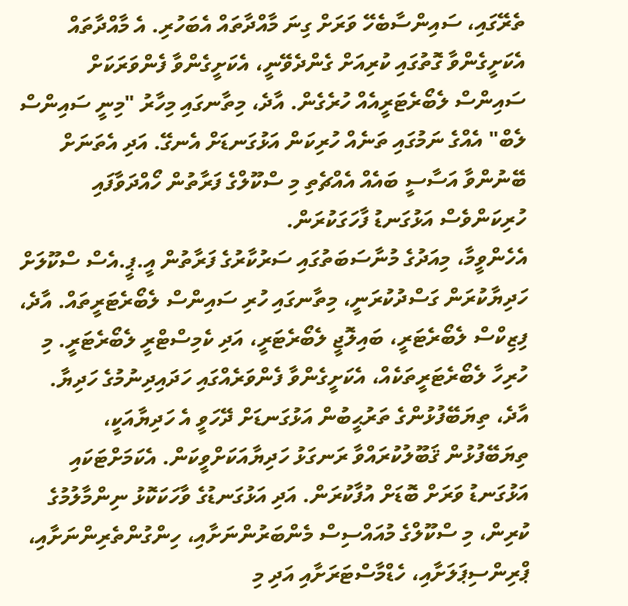ތެރޭގައި، ސައިންސާބެހޭ ވަރަށް ގިނަ މާއްދާތައް އެބަހުރި. އެ މާއްދާތައް އެކަށީގެންވާ ގޮތުގައި ކުރިއަށް ގެންދެވޭނީ، އެކަށީގެންވާ ފެންވަރަކަށް ސައިންސް ލެބޯރެޓަރީއެއް ހުރެގެން. އާދެ، މިތާނގައި މިހާރު "މިނީ ސައިންސް ލެބް" އެއްގެ ނަމުގައި ތަނެއް ހުރިކަން އަޅުގަނޑަށް އެނގޭ. އަދި އެތަނަށް ބޭނުންވާ އަސާސީ ބައެއް އެއްޗެތި މި ސްކޫލްގެ ފަރާތުން ހޯއްދަވާފައި ހުރިކަންވެސް އަޅުގަނޑު ފާހަގަކުރަން.
އެހެންވީމާ، މިއަދުގެ މުނާސަބަތުގައި ސަރުކާރުގެ ފަރާތުން އީ.ޕީ.އެސް ސްކޫލަށް ހަދިޔާކުރަން ގަސްދުކުރަނީ، މިތާނގައި ހުރި ސައިންސް ލެބޯރެޓަރީތައް. އާދެ، ފިޒިކްސް ލެބޯރެޓަރީ، ބައިލޮޖީ ލެބޯރެޓަރީ، އަދި ކެމިސްޓްރީ ލެބޯރެޓަރީ. މި ހުރިހާ ލެބޯރެޓަރީތަކެއް، އެކަށީގެންވާ ފެންވަރެއްގައި ހަދައިދިނުމުގެ ހަދިޔާ. އާދެ، ތިޔަބޭފުޅުންގެ ތަރުޙީބުން އަޅުގަނޑަށް ދޭހަވީ އެ ހަދިޔާއަކީ، ތިޔަބޭފުޅުން ޤަބޫލުކުރައްވާ ރަނގަޅު ހަދިޔާއަކަށްވީކަން. އެކަމަށްޓަކައި އަޅުގަނޑު ވަރަށް ބޮޑަށް އުފާކުރަން. އަދި އަޅުގަނޑުގެ ވާހަކަކޮޅު ނިންމާލުމުގެ ކުރިން، މި ސްކޫލްގެ މުއައްސިސް މެންބަރުންނަށާއި، ހިންގުންތެރިންނަށާއި، ޕްރިންސިޕަލަށާއި، ހެޑްމާސްޓަރަށާއި އަދި މި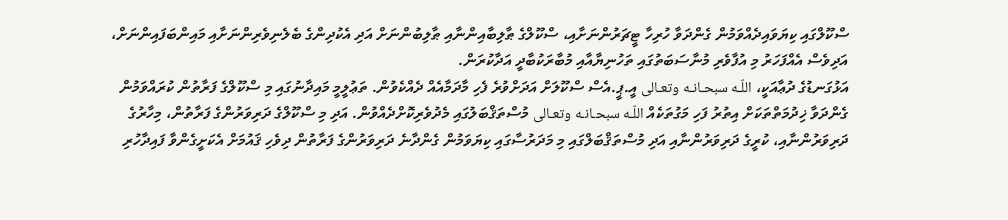ސްކޫލްގައި ކިޔަވައިދެއްވަމުން ގެންދަވާ ހުރިހާ ޓީޗަރުންނަށާއި، ސްކޫލްގެ ޠާލިބާއިންނާއި ޠާލިބުންނަށް އަދި އެކުދިންގެ ބެލެނިވެރިންނަށާއި މައިންބަފައިންނަށް، އަދިވެސް އެއްފަހަރު މި އުފާވެރި މުނާސަބަތުގައި ތަހުނިޔާއާއި މުބާރަކުބާދީ އަދާކުރަން.
އަޅުގަނޑުގެ ދުޢާއަކީ، اللّـه سبحـانـه وتعـالى އީ.ޕީ.އެސް ސްކޫލަށް އަދަށްވުރެ ފެހި މާދަމާއެއް ދެއްކެވުން. ތަޢުލީމީ މައިދާނުގައި މި ސްކޫލްގެ ފަރާތުން ކުރައްވަމުން ގެންދަވާ ޚިދުމަތްތަކަށް އިތުރު ފަހި މަގުތަކެއް اللّـه سبحـانـه وتعـالى މުސްތަޤްބަލުގައި މެދުވެރިކޮށްދެއްވުން. އަދި މި ސްކޫލްގެ ދަރިވަރުންގެ ފަރާތުން، މިހާރުގެ ދަރިވަރުންނާއި، ކުރީގެ ދަރިވަރުންނާއި އަދި މުސްތަޤްބަލްގައި މި މަދަރުސާގައި ކިޔަވަމުން ގެންދާނެ ދަރިވަރުންގެ ފަރާތުން ދިވެހި ޤައުމަށް އެކަށީގެންވާ ފައިދާހުރި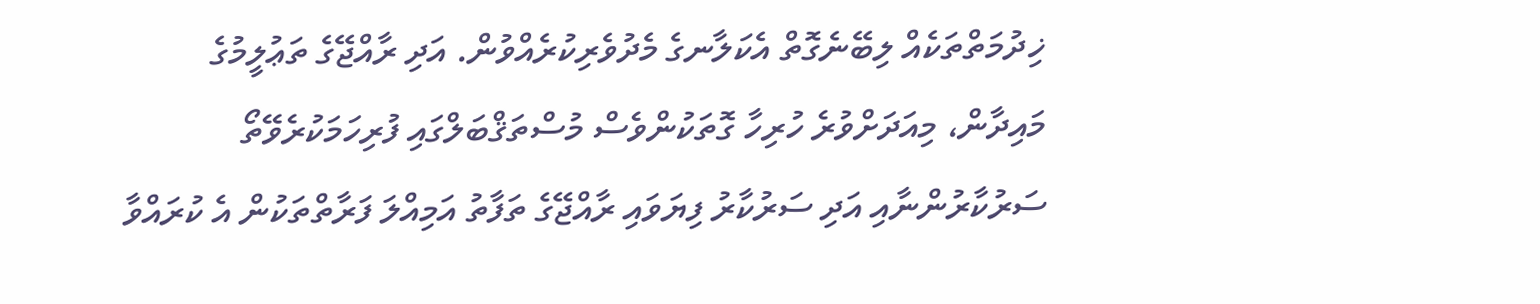ޚިދުމަތްތަކެއް ލިބޭނެގޮތް އެކަލާނގެ މެދުވެރިކުރެއްވުން. އަދި ރާއްޖޭގެ ތަޢުލީމުގެ މައިދާން، މިއަދަށްވުރެ ހުރިހާ ގޮތަކުންވެސް މުސްތަޤްބަލްގައި ފުރިހަމަކުރެވޭތޯ ސަރުކާރުންނާއި އަދި ސަރުކާރު ފިޔަވައި ރާއްޖޭގެ ތަފާތު އަމިއްލަ ފަރާތްތަކުން އެ ކުރައްވާ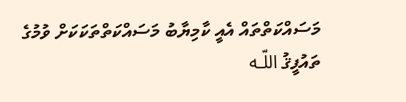މަސައްކަތްތައް އެއީ ކާމިޔާބު މަސައްކަތްތަކަކަށް ވުމުގެ ތައުފީޤު اللّـه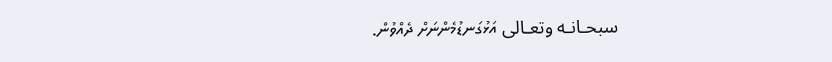سبحـانـه وتعـالى އަޅުގަނޑުމެންނަށް ދެއްވުން.